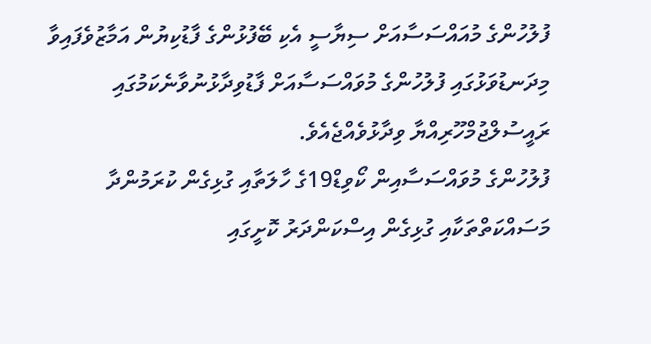ފުލުހުންގެ މުއައްސަސާއަށް ސިޔާސީ އެކި ބޭފުޅުންގެ ފާޑުކިޔުން އަމާޒުވެފައިވާ މިދަނޑުވަޅުގައި ފުލުހުންގެ މުވައްސަސާއަށް ފާޑުވިދާޅުނުވާނެކަމުގައި ރައީސުލްޖުމްހޫރިއްޔާ ވިދާޅުވެއްޖެއެވެ.
ފުލުހުންގެ މުވައްސަސާއިން ކޯވިޑް19ގެ ހާލަތާއި ގުޅިގެން ކުރަމުންދާ މަސައްކަތްތަކާއި ގުޅިގެން އިސްކަންދަރު ކޮށީގައި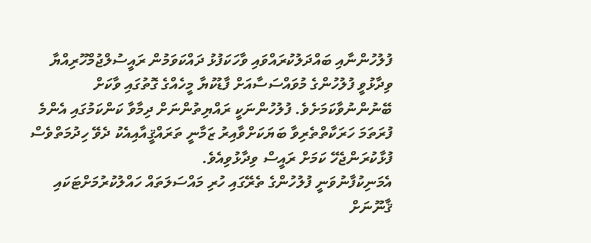ފުލުހުންނާއި ބައްދަލުކުރައްވައި ވާހަކަފުޅު ދައްކަވަމުން ރައީސުލްޖުމްހޫރިއްޔާ ވިދާޅުވީ ފުލުހުންގެ މުވައްސަސާއަށް ފާޑުކުޔާ މީހެއްގެ ގޮތުގައި ވާކަށް ބޭނުންނުވާކަމަށެވެ. ފުލުހުންނަކީ ރައްޔިތުންނަށް ދިމާވާ ކަންކަމުގައި އެންމެ ފުރަތަމަ ހަރަކާތްތެރިވާ ބަޔަކަށްވާއިރު ޒަމާނީ ތަރައްޤީއާއިއެކު ދެވޭ ހިދުމަތްވެސް ފުޅާކުރަންޖެހޭ ކަމަށް ރައީސް ވިދާޅުވިއެވެ.
އެމަނިކުފާނުވަނީ ފުލުހުންގެ ތެރޭގައި ހުރި މައްސަލަތައް ހައްލުކުރުމަށްޓަކައި ޤާނޫނަށް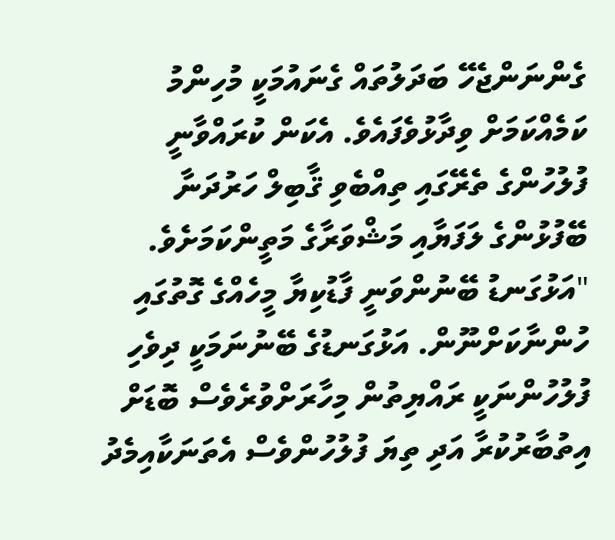ގެންނަންޖެހޭ ބަދަލުތައް ގެނައުމަކީ މުހިންމު ކަމެއްކަމަށް ވިދާޅުވެފައެވެ. އެކަން ކުރައްވާނީ ފުލުހުންގެ ތެރޭގައި ތިއްބެވި ޤާބިލް ހަރުދަނާ ބޭފުޅުންގެ ލަފަޔާއި މަޝްވަރާގެ މަތީންކަމަށެވެ.
"އަޅުގަނޑު ބޭނުންވަނީ ފާޑުކިޔާ މީހެއްގެ ގޮތުގައި ހުންނާކަށްނޫން. އަޅުގަނޑުގެ ބޭނުނަމަކީ ދިވެހި ފުލުހުންނަކީ ރައްޔިތުން މިހާރަށްވުރެވެސް ބޮޑަށް އިތުބާރުކުރާ އަދި ތިޔަ ފުލުހުންވެސް އެތަނަކާއިމެދު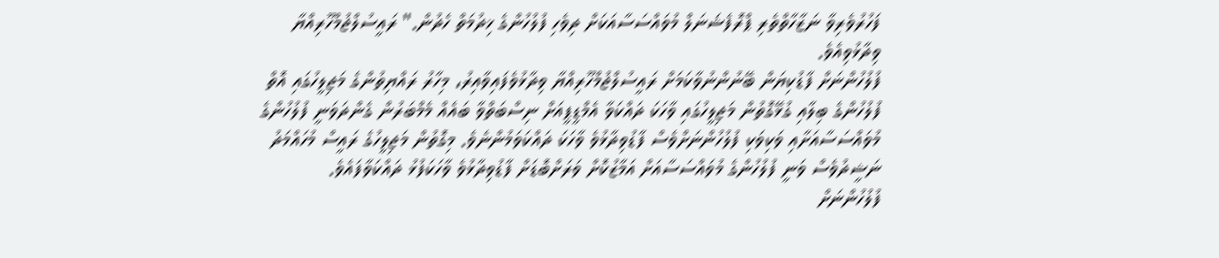ފަހުރުވެރިވާ ނަޒާހާތްތެރި ޕްރޮފެޝަނަލް މުވައްސަސާއަކަށް ދިވެހި ފުލުހުންގެ ޚިދުމަތް ހެދުން." ރައީސުލްޖުމްހޫރިއްޔާ ވިދާޅުވިއެވެ.
ފުލުހުންނަށް ފާޑުކިޔަން ބޭނުންނުވާކަމަށް ރައީސުލްޖުމްހޫރިއްޔާ ވިދާޅުވެފައިވާއިރު، މިހާރު ރައްޔިތުންގެ މަޖިލީހުގައި އޮތް ފުލުހުންގެ ބިލާއި ގުޅޭގޮތުން މަޖިލީހުގައި ވާހަކަ ދައްކަވާ އެމްޑީޕީއަށް ނިސްބަތްވާ ބައެއް މެމްބަރުން ގެންދަވަނީ ފުލުހުންގެ މުވައްސަސާއަށާއި ވަކިވަކި ފުލުހުންނަށްވެސް ފާޑުވިދާޅުވެ ވާހަކަ ދައްކަވަމުންނެވެ. މިގޮތުން މަޖިލީހުގެ ރައީސް މުހައްމަދު ނަޝީދުވެސް ވަނީ ފުލުހުންގެ މުވައްސަސާއަށް އަމާޒުކޮށް ވަރަށްބޮޑަށް ފާޑުވިދާޅުވެ ވާހަކަފުޅު ދައްކަވާފައެވެ.
ފުލުހުންނަށް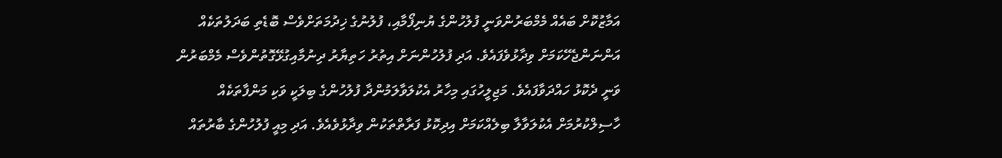އަމާޒުކޮށް ބައެއް މެމްބަރުންވަނީ ފުލުހުންގެ ޔުނިފޯމާއި، ފުލުނުގެ ޚިދުމަތަށްވެސް ބޮޑެތި ބަދަލުތަކެއް އަންނަންޖެހޭކަމަށް ވިދާޅުވެފައެވެ. އަދި ފުލުހުންނަށް އިތުރު ހަތިޔާރު ދިނުމާއިގުޅޭގޮތުންވެސް މެމްބަރުން ވަނީ ދެކޮޅު ހައްދަވާފައެވެ. މަޖިލީހުގައި މިހާރު އެކުލަވާލަމުންދާ ފުލުހުންގެ ބިލަކީ ވަކި މަންފާތަކެއް ހާސިލްކުރުމަށް އެކުލަވާލާ ބިލެއްކަމަށް އިދިކޮޅު ފަރާތްތަކުން ވިދާޅުވެއެވެ. އަދި މިއީ ފުލުހުންގެ ބާރުތައް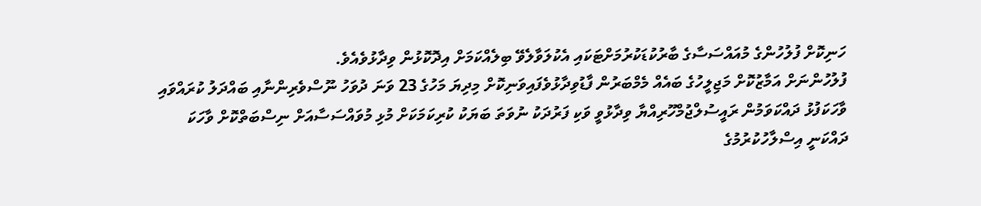ހަނިކޮށް ފުލުހުންގެ މުއައްސަސާގެ ބާރުކުޑަކުރުމަށްޓަކައި އެކުލަވާލެވޭ ބިލެއްކަމަށް އިދޮކޮޅުން ވިދާޅުވެއެވެ.
ފުލުހުންނަށް އަމާޒުކޮށް މަޖިލީހުގެ ބައެއް މެމްބަރުން ފާޑުވިދާޅުވެފައިވަނިކޮށް މިދިޔަ މަހުގެ 23 ވަނަ ދުވަހު ނޫސްވެރިންނާއި ބައްދަލު ކުރައްވައި ވާހަކަފުޅު ދައްކަވަމުން ރައީސުލްޖުމްހޫރިއްޔާ ވިދާޅުވީ ވަކި ފަރުދަކު ނުވަތަ ބަޔަކު ކުރިކަމަކަށް މުޅި މުވައްސަސާއަށް ނިސްބަތްކޮށް ވާހަކަ ދައްކަނީ އިސްލާހުކުރުމުގެ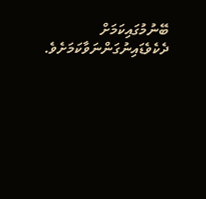ބޭނުމުގައިކަމަށް ދެކެވެޑައިނުގަންނަވާކަމަށެވެ.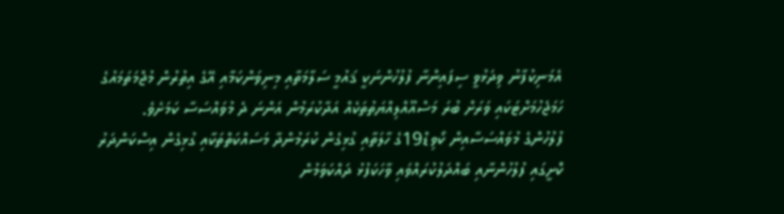އެމަނިކުފާނު ވިދަޅުވީ ސިފައިންނާ ފުލުހުންނަކީ ޤައުމީ ސަލާމަތާއި މިނިވަންކަމާއި އޭގެ އިތުރުން މުޖްމަތަމައުގެ ހަމަޖެހުމަށްޓަކައި ވަރަށް ބުރަ މަސްއޫއްލިއްޔަތުތަކެއް އަދާކުރަމުން އަންނަ ދެ މުވައްސަސާ ކަމަށެވެ.
ފުލުހުންގެ މުވައްސަސާއިން ކޯވިޑް19ގެ ހާލަތާއި ގުޅިގެން ކުރަމުންދާ މަސައްކަތްތަކާއި ގުޅިގެން އިސްކަންދަރު ކޮށީގައި ފުލުހުންނާއި ބައްދަލުކުރައްވައި ވާހަކަފުޅު ދައްކަވަމުން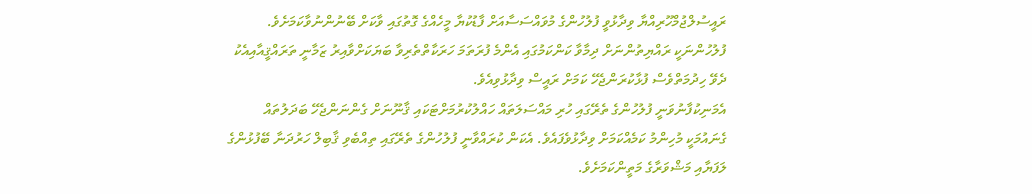ރައީސުލްޖުމްހޫރިއްޔާ ވިދާޅުވީ ފުލުހުންގެ މުވައްސަސާއަށް ފާޑުކުޔާ މީހެއްގެ ގޮތުގައި ވާކަށް ބޭނުންނުވާކަމަށެވެ. ފުލުހުންނަކީ ރައްޔިތުންނަށް ދިމާވާ ކަންކަމުގައި އެންމެ ފުރަތަމަ ހަރަކާތްތެރިވާ ބަޔަކަށްވާއިރު ޒަމާނީ ތަރައްޤީއާއިއެކު ދެވޭ ހިދުމަތްވެސް ފުޅާކުރަންޖެހޭ ކަމަށް ރައީސް ވިދާޅުވިއެވެ.
އެމަނިކުފާނުވަނީ ފުލުހުންގެ ތެރޭގައި ހުރި މައްސަލަތައް ހައްލުކުރުމަށްޓަކައި ޤާނޫނަށް ގެންނަންޖެހޭ ބަދަލުތައް ގެނައުމަކީ މުހިންމު ކަމެއްކަމަށް ވިދާޅުވެފައެވެ. އެކަން ކުރައްވާނީ ފުލުހުންގެ ތެރޭގައި ތިއްބެވި ޤާބިލް ހަރުދަނާ ބޭފުޅުންގެ ލަފަޔާއި މަޝްވަރާގެ މަތީންކަމަށެވެ.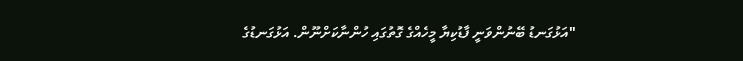"އަޅުގަނޑު ބޭނުންވަނީ ފާޑުކިޔާ މީހެއްގެ ގޮތުގައި ހުންނާކަށްނޫން. އަޅުގަނޑުގެ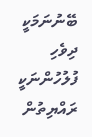ބޭނުނަމަކީ ދިވެހި ފުލުހުންނަކީ ރައްޔިތުން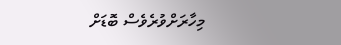މިހާރަށްވުރެވެސް ބޮޑަށް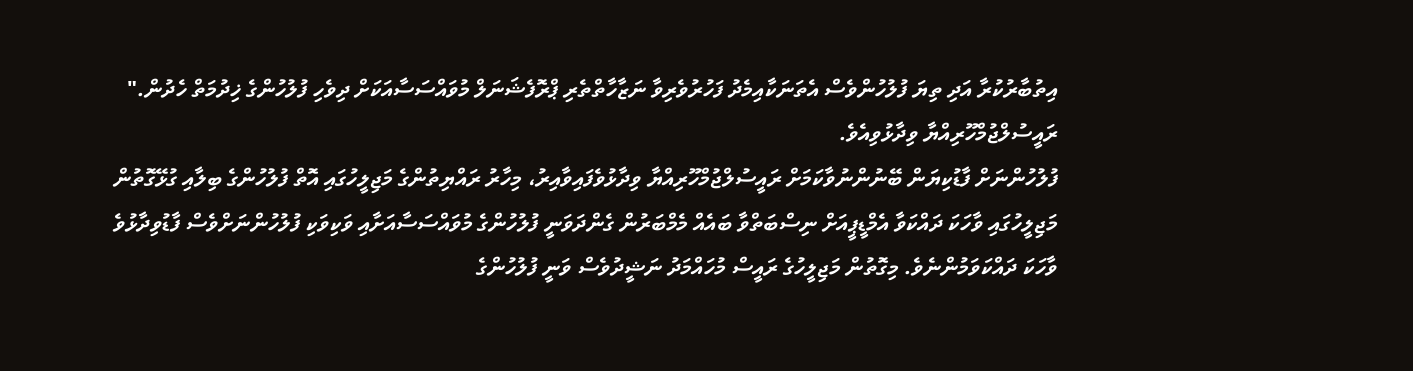އިތުބާރުކުރާ އަދި ތިޔަ ފުލުހުންވެސް އެތަނަކާއިމެދު ފަހުރުވެރިވާ ނަޒާހާތްތެރި ޕްރޮފެޝަނަލް މުވައްސަސާއަކަށް ދިވެހި ފުލުހުންގެ ޚިދުމަތް ހެދުން." ރައީސުލްޖުމްހޫރިއްޔާ ވިދާޅުވިއެވެ.
ފުލުހުންނަށް ފާޑުކިޔަން ބޭނުންނުވާކަމަށް ރައީސުލްޖުމްހޫރިއްޔާ ވިދާޅުވެފައިވާއިރު، މިހާރު ރައްޔިތުންގެ މަޖިލީހުގައި އޮތް ފުލުހުންގެ ބިލާއި ގުޅޭގޮތުން މަޖިލީހުގައި ވާހަކަ ދައްކަވާ އެމްޑީޕީއަށް ނިސްބަތްވާ ބައެއް މެމްބަރުން ގެންދަވަނީ ފުލުހުންގެ މުވައްސަސާއަށާއި ވަކިވަކި ފުލުހުންނަށްވެސް ފާޑުވިދާޅުވެ ވާހަކަ ދައްކަވަމުންނެވެ. މިގޮތުން މަޖިލީހުގެ ރައީސް މުހައްމަދު ނަޝީދުވެސް ވަނީ ފުލުހުންގެ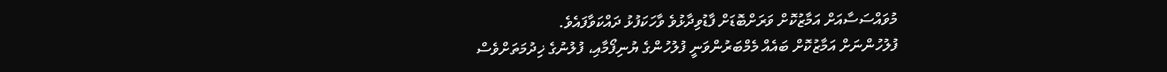މުވައްސަސާއަށް އަމާޒުކޮށް ވަރަށްބޮޑަށް ފާޑުވިދާޅުވެ ވާހަކަފުޅު ދައްކަވާފައެވެ.
ފުލުހުންނަށް އަމާޒުކޮށް ބައެއް މެމްބަރުންވަނީ ފުލުހުންގެ ޔުނިފޯމާއި، ފުލުނުގެ ޚިދުމަތަށްވެސް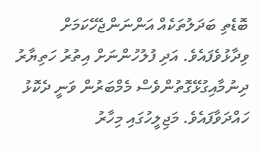ބޮޑެތި ބަދަލުތަކެއް އަންނަންޖެހޭކަމަށް ވިދާޅުވެފައެވެ. އަދި ފުލުހުންނަށް އިތުރު ހަތިޔާރު ދިނުމާއިގުޅޭގޮތުންވެސް މެމްބަރުން ވަނީ ދެކޮޅު ހައްދަވާފައެވެ. މަޖިލީހުގައި މިހާރު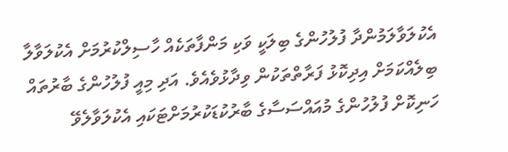އެކުލަވާލަމުންދާ ފުލުހުންގެ ބިލަކީ ވަކި މަންފާތަކެއް ހާސިލްކުރުމަށް އެކުލަވާލާ ބިލެއްކަމަށް އިދިކޮޅު ފަރާތްތަކުން ވިދާޅުވެއެވެ. އަދި މިއީ ފުލުހުންގެ ބާރުތައް ހަނިކޮށް ފުލުހުންގެ މުއައްސަސާގެ ބާރުކުޑަކުރުމަށްޓަކައި އެކުލަވާލެވޭ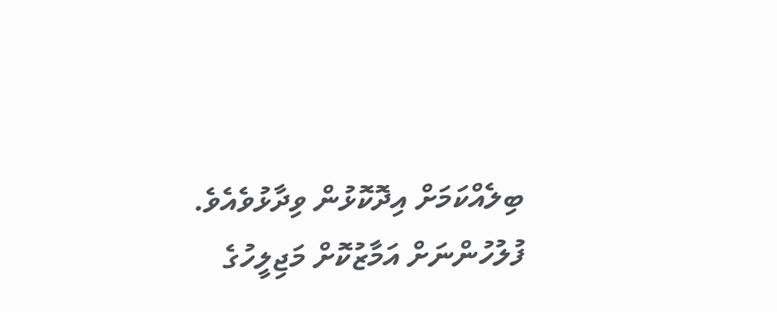ބިލެއްކަމަށް އިދޮކޮޅުން ވިދާޅުވެއެވެ.
ފުލުހުންނަށް އަމާޒުކޮށް މަޖިލީހުގެ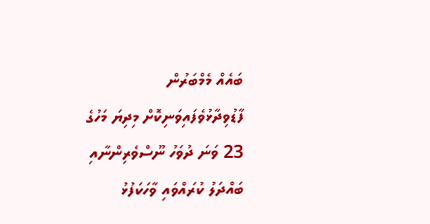ބައެއް މެމްބަރުން ފާޑުވިދާޅުވެފައިވަނިކޮށް މިދިޔަ މަހުގެ 23 ވަނަ ދުވަހު ނޫސްވެރިންނާއި ބައްދަލު ކުރައްވައި ވާހަކަފުޅު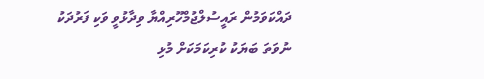ދައްކަވަމުން ރައީސުލްޖުމްހޫރިއްޔާ ވިދާޅުވީ ވަކި ފަރުދަކު ނުވަތަ ބަޔަކު ކުރިކަމަކަށް މުޅި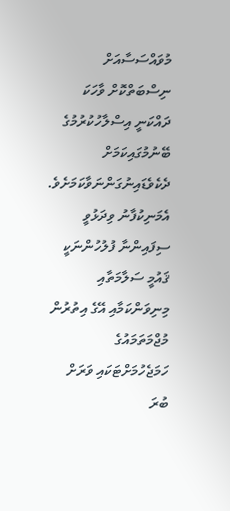މުވައްސަސާއަށް ނިސްބަތްކޮށް ވާހަކަ ދައްކަނީ އިސްލާހުކުރުމުގެ ބޭނުމުގައިކަމަށް ދެކެވެޑައިނުގަންނަވާކަމަށެވެ. އެމަނިކުފާނު ވިދަޅުވީ ސިފައިންނާ ފުލުހުންނަކީ ޤައުމީ ސަލާމަތާއި މިނިވަންކަމާއި އޭގެ އިތުރުން މުޖްމަތަމައުގެ ހަމަޖެހުމަށްޓަކައި ވަރަށް ބުރަ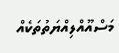މަސްއޫއްލިއްޔަތުތަކެއް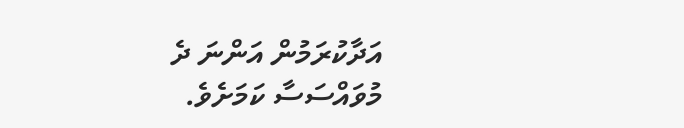އަދާކުރަމުން އަންނަ ދެ މުވައްސަސާ ކަމަށެވެ.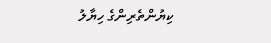ކިޔުންތެރިންގެ ހިޔާލު